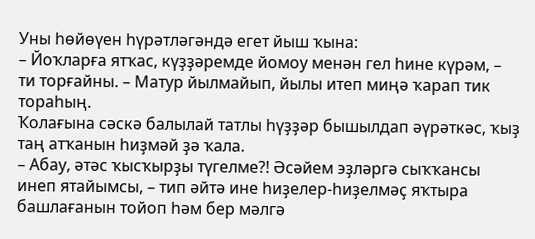Уны һөйөүен һүрәтләгәндә егет йыш ҡына:
– Йоҡларға ятҡас, күҙҙәремде йомоу менән гел һине күрәм, – ти торғайны. – Матур йылмайып, йылы итеп миңә ҡарап тик тораһың.
Ҡолағына сәскә балылай татлы һүҙҙәр бышылдап әүрәткәс, ҡыҙ таң атҡанын һиҙмәй ҙә ҡала.
– Абау, әтәс ҡысҡырҙы түгелме?! Әсәйем эҙләргә сыҡҡансы инеп ятайымсы, – тип әйтә ине һиҙелер-һиҙелмәҫ яҡтыра башлағанын тойоп һәм бер мәлгә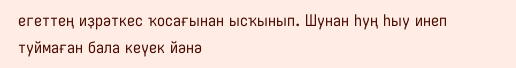егеттең иҙрәткес ҡосағынан ысҡынып. Шунан һуң һыу инеп туймаған бала кеүек йәнә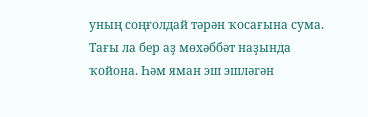уның соңғолдай тәрән ҡосағына сума. Тағы ла бер аҙ мөхәббәт наҙында ҡойона. Һәм яман эш эшләгән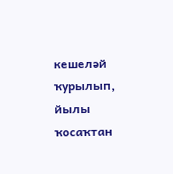кешеләй ҡурылып, йылы ҡосаҡтан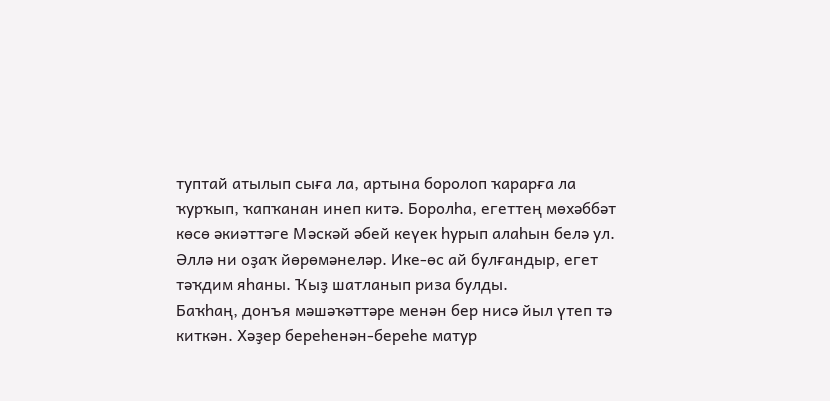туптай атылып сыға ла, артына боролоп ҡарарға ла ҡурҡып, ҡапҡанан инеп китә. Боролһа, егеттең мөхәббәт көсө әкиәттәге Мәскәй әбей кеүек һурып алаһын белә ул.
Әллә ни оҙаҡ йөрөмәнеләр. Ике-өс ай булғандыр, егет тәҡдим яһаны. Ҡыҙ шатланып риза булды.
Баҡһаң, донъя мәшәҡәттәре менән бер нисә йыл үтеп тә киткән. Хәҙер береһенән-береһе матур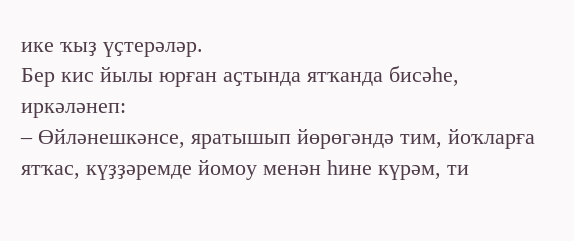ике ҡыҙ үҫтерәләр.
Бер кис йылы юрған аҫтында ятҡанда бисәһе, иркәләнеп:
– Өйләнешкәнсе, яратышып йөрөгәндә тим, йоҡларға ятҡас, күҙҙәремде йомоу менән һине күрәм, ти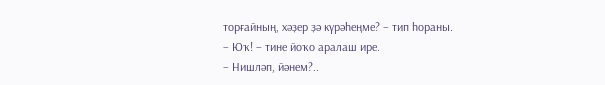торғайның, хәҙер ҙә күрәһеңме? – тип һораны.
– Юҡ! – тине йоҡо аралаш ире.
– Нишләп, йәнем?..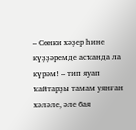– Сөнки хәҙер һине күҙҙәремде асҡанда ла күрәм! – тип яуап ҡайтарҙы тамам уянған хәләле, әле бая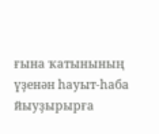ғына ҡатынының үҙенән һауыт-һаба йыуҙырырға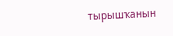тырышҡанын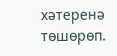хәтеренә төшөрөп.